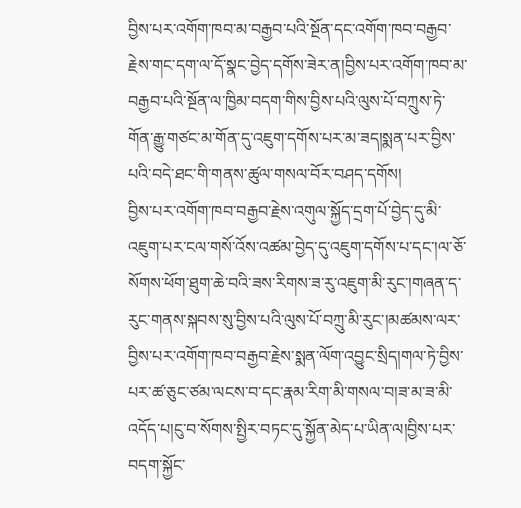བྱིས་པར་འགོག་ཁབ་མ་བརྒྱབ་པའི་སྔོན་དང་འགོག་ཁབ་བརྒྱབ་རྗེས་གང་དག་ལ་དོ་སྣང་བྱེད་དགོས་ཟེར་ན།བྱིས་པར་འགོག་ཁབ་མ་བརྒྱབ་པའི་སྔོན་ལ་ཁྱིམ་བདག་གིས་བྱིས་པའི་ལུས་པོ་བཀྲུས་ཏེ་གོན་རྒྱུ་གཙང་མ་གོན་དུ་འཇུག་དགོས་པར་མ་ཟད།སྨན་པར་བྱིས་པའི་བདེ་ཐང་གི་གནས་ཚུལ་གསལ་བོར་བཤད་དགོས།
བྱིས་པར་འགོག་ཁབ་བརྒྱབ་རྗེས་འགུལ་སྐྱོད་དྲག་པོ་བྱེད་དུ་མི་འཇུག་པར་ངལ་གསོ་འོས་འཚམ་བྱེད་དུ་འཇུག་དགོས་པ་དང་།ལ་ཅོ་སོགས་ཕོག་ཐུག་ཆེ་བའི་ཟས་རིགས་ཟ་རུ་འཇུག་མི་རུང་།གཞན་ད་རུང་གནས་སྐབས་སུ་བྱིས་པའི་ལུས་པོ་བཀྲུ་མི་རུང་།མཚམས་ལར་བྱིས་པར་འགོག་ཁབ་བརྒྱབ་རྗེས་སྨན་ལོག་འབྱུང་སྲིད།གལ་ཏེ་བྱིས་པར་ཚ་ཅུང་ཙམ་ལངས་བ་དང་རྣམ་རིག་མི་གསལ་བ།ཟ་མ་ཟ་མི་འདོད་པ།ངུ་བ་སོགས་སྤྱིར་བཏང་དུ་སྐྱོན་མེད་པ་ཡིན་ལ།བྱིས་པར་བདག་སྐྱོང་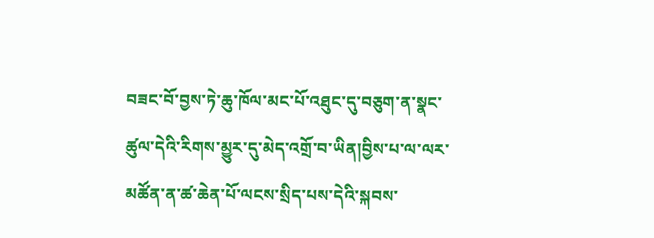བཟང་བོ་བྱས་ཏེ་ཆུ་ཁོལ་མང་པོ་འཐུང་དུ་བཅུག་ན་སྣང་ཚུལ་དེའི་རིགས་མྱུར་དུ་མེད་འགྲོ་བ་ཡིན།བྱིས་པ་ལ་ལར་མཚོན་ན་ཚ་ཆེན་པོ་ལངས་སྲིད་པས་དེའི་སྐབས་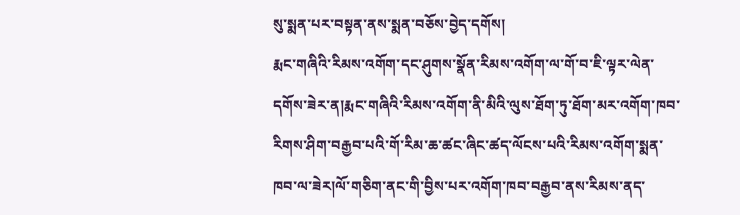སུ་སྨན་པར་བསྟན་ནས་སྨན་བཅོས་བྱེད་དགོས།
རྨང་གཞིའི་རིམས་འགོག་དང་ཤུགས་སྣོན་རིམས་འགོག་ལ་གོ་བ་ཇི་ལྟར་ལེན་དགོས་ཟེར་ན།རྨང་གཞིའི་རིམས་འགོག་ནི་མིའི་ལུས་ཐོག་ཏུ་ཐོག་མར་འགོག་ཁབ་རིགས་ཤིག་བརྒྱབ་པའི་གོ་རིམ་ཆ་ཚང་ཞིང་ཚད་ལོངས་པའི་རིམས་འགོག་སྨན་ཁབ་ལ་ཟེར།ལོ་གཅིག་ནང་གི་བྱིས་པར་འགོག་ཁབ་བརྒྱབ་ནས་རིམས་ནད་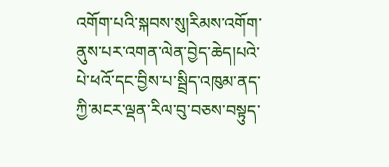འགོག་པའི་སྐབས་སུ།རིམས་འགོག་ནུས་པར་འགན་ལེན་བྱེད་ཆེད།པའེ་པེ་ཕའོ་དང་བྱིས་པ་སྦྲིད་འཁུམ་ནད་ཀྱི་མངར་ལྡན་རིལ་བུ་བཅས་བསྟུད་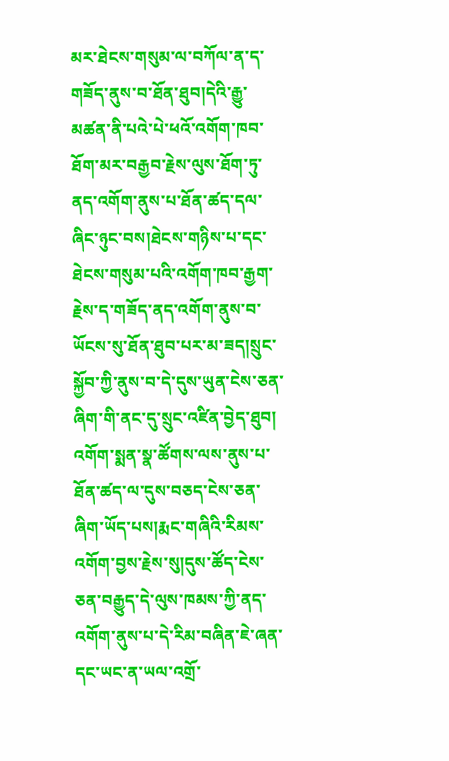མར་ཐེངས་གསུམ་ལ་བཀོལ་ན་ད་གཟོད་ནུས་བ་ཐོན་ཐུབ།དེའི་རྒྱུ་མཚན་ནི་པའེ་པེ་ཕའོ་འགོག་ཁབ་ཐོག་མར་བརྒྱབ་རྗེས་ལུས་ཐོག་ཏུ་ནད་འགོག་ནུས་པ་ཐོན་ཚད་དལ་ཞིང་ཉུང་བས།ཐེངས་གཉིས་པ་དང་ཐེངས་གསུམ་པའི་འགོག་ཁབ་རྒྱག་རྗེས་ད་གཟོད་ནད་འགོག་ནུས་བ་ཡོངས་སུ་ཐོན་ཐུབ་པར་མ་ཟད།སྲུང་སྐྱོབ་ཀྱི་ནུས་བ་དེ་དུས་ཡུན་ངེས་ཅན་ཞིག་གི་ནང་དུ་སྲུང་འཛིན་བྱེད་ཐུབ།
འགོག་སྨན་སྣ་ཚོགས་ལས་ནུས་པ་ཐོན་ཚད་ལ་དུས་བཅད་ངེས་ཅན་ཞིག་ཡོད་པས།རྨང་གཞིའི་རིམས་འགོག་བྱས་རྗེས་སུ།དུས་ཚོད་ངེས་ཅན་བརྒྱུད་དེ་ལུས་ཁམས་ཀྱི་ནད་འགོག་ནུས་པ་དེ་རིམ་བཞིན་ཇེ་ཞན་དང་ཡང་ན་ཡལ་འགྲོ་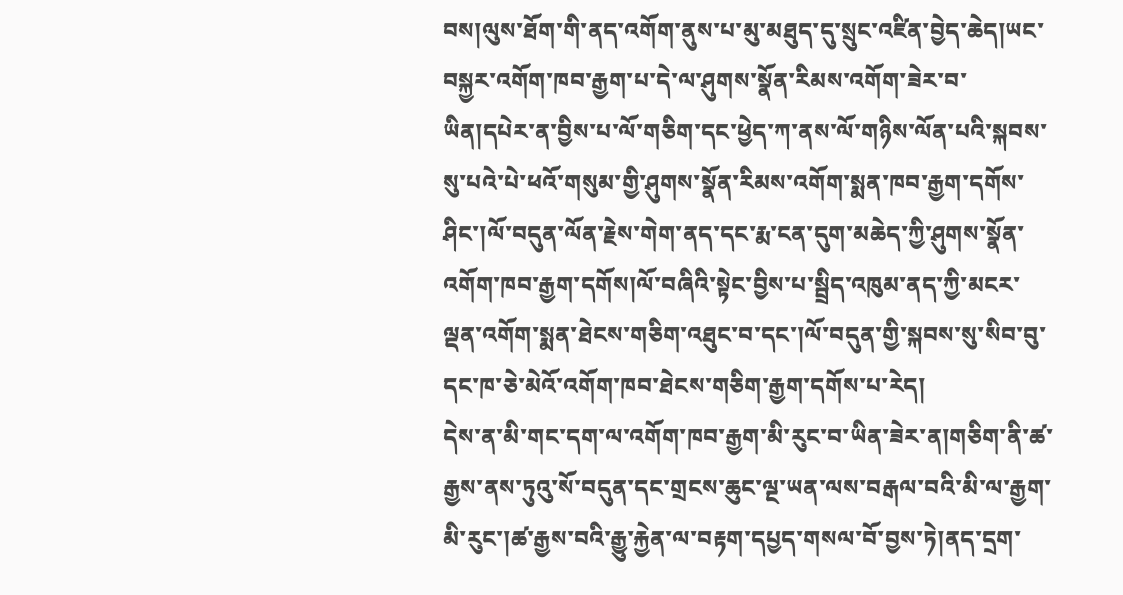བས།ལུས་ཐོག་གི་ནད་འགོག་ནུས་པ་མུ་མཐུད་དུ་སྲུང་འཛིན་བྱེད་ཆེད།ཡང་བསྐྱར་འགོག་ཁབ་རྒྱག་པ་དེ་ལ་ཤུགས་སྣོན་རིམས་འགོག་ཟེར་བ་ཡིན།དཔེར་ན་བྱིས་པ་ལོ་གཅིག་དང་ཕྱེད་ཀ་ནས་ལོ་གཉིས་ལོན་པའི་སྐབས་སུ་པའེ་པེ་ཕའོ་གསུམ་གྱི་ཤུགས་སྣོན་རིམས་འགོག་སྨན་ཁབ་རྒྱག་དགོས་ཤིང་།ལོ་བདུན་ལོན་རྗེས་གེག་ནད་དང་རྨ་ངན་དུག་མཆེད་ཀྱི་ཤུགས་སྣོན་འགོག་ཁབ་རྒྱག་དགོས།ལོ་བཞིའི་སྟེང་བྱིས་པ་སྦྲིད་འཁུམ་ནད་ཀྱི་མངར་ལྡན་འགོག་སྨན་ཐེངས་གཅིག་འཐུང་བ་དང་།ལོ་བདུན་གྱི་སྐབས་སུ་སིབ་བུ་དང་ཁ་ཅེ་མེའོ་འགོག་ཁབ་ཐེངས་གཅིག་རྒྱག་དགོས་པ་རེད།
དེས་ན་མི་གང་དག་ལ་འགོག་ཁབ་རྒྱག་མི་རུང་བ་ཡིན་ཟེར་ན།གཅིག་ནི་ཚ་རྒྱས་ནས་ཏུའུ་སོ་བདུན་དང་གྲངས་ཆུང་ལྔ་ཡན་ལས་བརྒལ་བའི་མི་ལ་རྒྱག་མི་རུང་།ཚ་རྒྱས་བའི་རྒྱུ་རྐྱེན་ལ་བརྟག་དཔྱད་གསལ་བོ་བྱས་ཏེ།ནད་དྲག་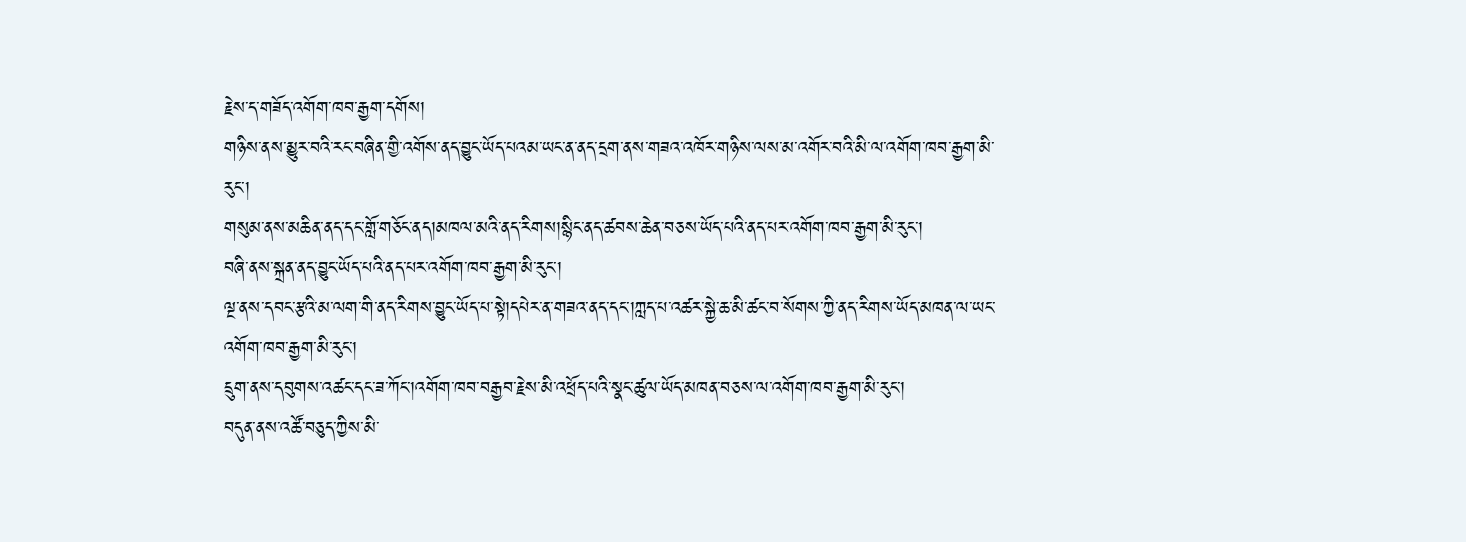རྗེས་ད་གཟོད་འགོག་ཁབ་རྒྱག་དགོས།
གཉིས་ནས་མྱུར་བའི་རང་བཞིན་གྱི་འགོས་ནད་བྱུང་ཡོད་པའམ་ཡང་ན་ནད་དྲག་ནས་གཟའ་འཁོར་གཉིས་ལས་མ་འགོར་བའི་མི་ལ་འགོག་ཁབ་རྒྱག་མི་རུང་།
གསུམ་ནས་མཆིན་ནད་དང་གློ་གཅོང་ནད།མཁལ་མའི་ནད་རིགས།སྙིང་ནད་ཚབས་ཆེན་བཅས་ཡོད་པའི་ནད་པར་འགོག་ཁབ་རྒྱག་མི་རུང་།
བཞི་ནས་སྐྲན་ནད་བྱུང་ཡོད་པའི་ནད་པར་འགོག་ཁབ་རྒྱག་མི་རུང་།
ལྔ་ནས་དབང་རྩའི་མ་ལག་གི་ནད་རིགས་བྱུང་ཡོད་པ་སྟེ།དཔེར་ན་གཟའ་ནད་དང་།ཀླད་པ་འཚར་སྐྱེ་ཆ་མི་ཚང་བ་སོགས་ཀྱི་ནད་རིགས་ཡོད་མཁན་ལ་ཡང་འགོག་ཁབ་རྒྱག་མི་རུང་།
དྲུག་ནས་དབུགས་འཚང་དང་ཟ་ཀོང་།འགོག་ཁབ་བརྒྱབ་རྗེས་མི་འཕྲོད་པའི་སྣང་ཚུལ་ཡོད་མཁན་བཅས་ལ་འགོག་ཁབ་རྒྱག་མི་རུང་།
བདུན་ནས་འཚོ་བཅུད་ཀྱིས་མི་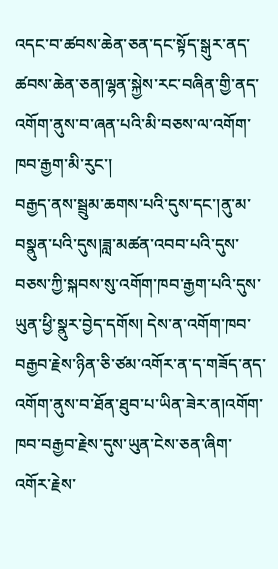འདང་བ་ཚབས་ཆེན་ཅན་དང་སྟོད་སྒུར་ནད་ཚབས་ཆེན་ཅན།ལྷན་སྐྱེས་རང་བཞིན་གྱི་ནད་འགོག་ནུས་བ་ཞན་པའི་མི་བཅས་ལ་འགོག་ཁབ་རྒྱག་མི་རུང་།
བརྒྱད་ནས་སྦྲུམ་ཆགས་པའི་དུས་དང་།ནུ་མ་བསྣུན་པའི་དུས།ཟླ་མཚན་འབབ་པའི་དུས་བཅས་ཀྱི་སྐབས་སུ་འགོག་ཁབ་རྒྱག་པའི་དུས་ཡུན་ཕྱི་སྣུར་བྱེད་དགོས། དེས་ན་འགོག་ཁབ་བརྒྱབ་རྗེས་ཉིན་ཅི་ཙམ་འགོར་ན་ད་གཟོད་ནད་འགོག་ནུས་བ་ཐོན་ཐུབ་པ་ཡིན་ཟེར་ན།འགོག་ཁབ་བརྒྱབ་རྗེས་དུས་ཡུན་ངེས་ཅན་ཞིག་འགོར་རྗེས་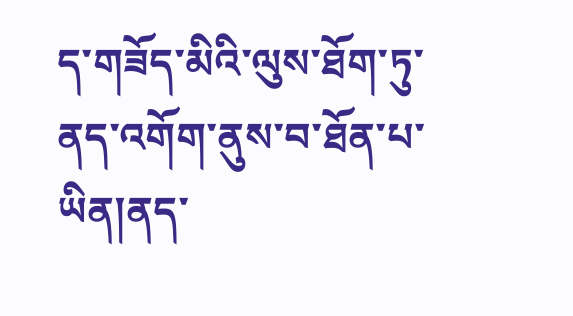ད་གཟོད་མིའི་ལུས་ཐོག་ཏུ་ནད་འགོག་ནུས་བ་ཐོན་པ་ཡིན།ནད་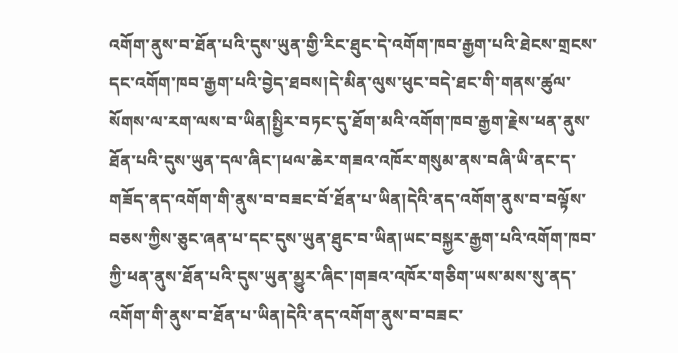འགོག་ནུས་བ་ཐོན་པའི་དུས་ཡུན་གྱི་རིང་ཐུང་དེ་འགོག་ཁབ་རྒྱག་པའི་ཐེངས་གྲངས་དང་འགོག་ཁབ་རྒྱག་པའི་བྱེད་ཐབས།དེ་མིན་ལུས་ཕུང་བདེ་ཐང་གི་གནས་ཚུལ་སོགས་ལ་རག་ལས་བ་ཡིན།སྤྱིར་བཏང་དུ་ཐོག་མའི་འགོག་ཁབ་རྒྱག་རྗེས་ཕན་ནུས་ཐོན་པའི་དུས་ཡུན་དལ་ཞིང་།ཕལ་ཆེར་གཟའ་འཁོར་གསུམ་ནས་བཞི་ཡི་ནང་ད་གཟོད་ནད་འགོག་གི་ནུས་བ་བཟང་བོ་ཐོན་པ་ཡིན།དེའི་ནད་འགོག་ནུས་བ་བལྟོས་བཅས་ཀྱིས་ཅུང་ཞན་པ་དང་དུས་ཡུན་ཐུང་བ་ཡིན།ཡང་བསྐྱར་རྒྱག་པའི་འགོག་ཁབ་ཀྱི་ཕན་ནུས་ཐོན་པའི་དུས་ཡུན་མྱུར་ཞིང་།གཟའ་འཁོར་གཅིག་ཡས་མས་སུ་ནད་འགོག་གི་ནུས་བ་ཐོན་པ་ཡིན།དེའི་ནད་འགོག་ནུས་བ་བཟང་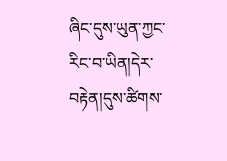ཞིང་དུས་ཡུན་ཀྱང་རིང་བ་ཡིན།དེར་བརྟེན།དུས་ཚིགས་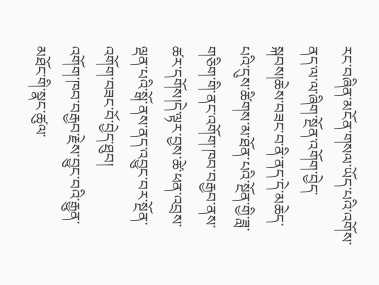རང་བཞིན་མངོན་གསལ་ཡོད་པའི་འགོས་ནད་ལ་ལ་ཞིག་སྔོན་འགོག་བྱེད་སྐབས།ཆེས་བཟང་བ་ནི་ནད་དེ་མཆེད་པའི་དུས་ཚིགས་མ་ཐོན་པའི་སྔོན་གྱི་ཟླ་གཅིག་གི་ནང་འགོག་ཁབ་བརྒྱབ་ནས་ཚར་དགོས།དེ་ལྟར་བྱས་ཚེ་ཕན་འབྲས་ལྡན་པའི་སྒོ་ནས་ནད་འབྱུང་བར་སྔོན་འགོག་བཟང་བོ་བྱེད་ཐུབ།
འགོག་ཁབ་བརྒྱབ་རྗེས་བྱུང་བའི་རྒྱུན་མཐོང་གི་སྣང་ཚུལ་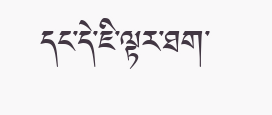དང་དེ་ཇི་ལྟར་ཐག་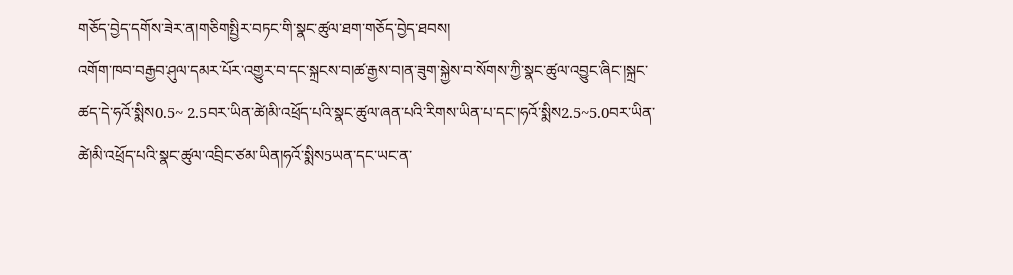གཅོད་བྱེད་དགོས་ཟེར་ན།གཅིགསྤྱིར་བཏང་གི་སྣང་ཚུལ་ཐག་གཅོད་བྱེད་ཐབས།
འགོག་ཁབ་བརྒྱབ་ཤུལ་དམར་པོར་འགྱུར་བ་དང་སྐྲངས་བ།ཚ་རྒྱས་བ།ན་ཟུག་སྐྱེས་བ་སོགས་ཀྱི་སྣང་ཚུལ་འབྱུང་ཞིང་།སྐྲང་ཚད་དེ་ཧའོ་སྨིས0.5~ 2.5བར་ཡིན་ཚེ།མི་འཕྲོད་པའི་སྣང་ཚུལ་ཞན་པའི་རིགས་ཡིན་པ་དང་།ཧའོ་སྨིས2.5~5.0བར་ཡིན་ཚེ།མི་འཕྲོད་པའི་སྣང་ཚུལ་འབྲིང་ཙམ་ཡིན།ཧའོ་སྨིས5ཡན་དང་ཡང་ན་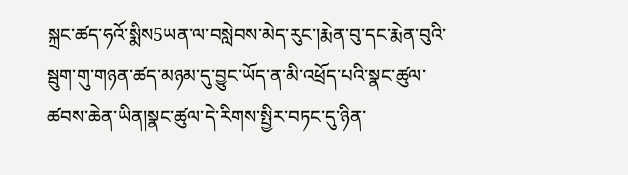སྐྲང་ཚད་ཧའོ་སྨིས5ཡན་ལ་བསླེབས་མེད་རུང་།རྨེན་བུ་དང་རྨེན་བུའི་སྦུག་གུ་གཉན་ཚད་མཉམ་དུ་བྱུང་ཡོད་ན་མི་འཕྲོད་པའི་སྣང་ཚུལ་ཚབས་ཆེན་ཡིན།སྣང་ཚུལ་དེ་རིགས་སྤྱིར་བཏང་དུ་ཉིན་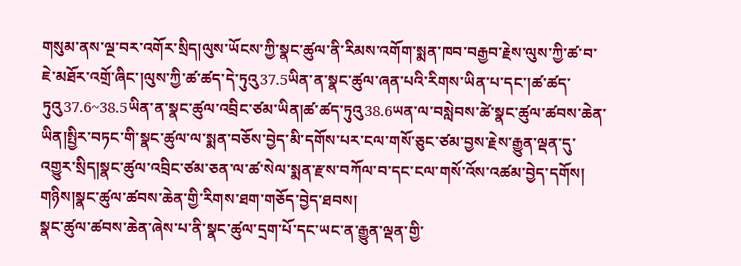གསུམ་ནས་ལྔ་བར་འགོར་སྲིད།ལུས་ཡོངས་ཀྱི་སྣང་ཚུལ་ནི་རིམས་འགོག་སྨན་ཁབ་བརྒྱབ་རྗེས་ལུས་ཀྱི་ཚ་བ་ཇེ་མཐོར་འགྲོ་ཞིང་།ལུས་ཀྱི་ཚ་ཚད་དེ་ཏུའུ37.5ཡིན་ན་སྣང་ཚུལ་ཞན་པའི་རིགས་ཡིན་པ་དང་།ཚ་ཚད་ཏུའུ37.6~38.5ཡིན་ན་སྣང་ཚུལ་འབྲིང་ཙམ་ཡིན།ཚ་ཚད་ཏུའུ38.6ཡན་ལ་བསླེབས་ཚེ་སྣང་ཚུལ་ཚབས་ཆེན་ཡིན།སྤྱིར་བཏང་གི་སྣང་ཚུལ་ལ་སྨན་བཅོས་བྱེད་མི་དགོས་པར་ངལ་གསོ་ཅུང་ཙམ་བྱས་རྗེས་རྒྱུན་ལྡན་དུ་འགྱུར་སྲིད།སྣང་ཚུལ་འབྲིང་ཙམ་ཅན་ལ་ཚ་སེལ་སྨན་རྫས་བཀོལ་བ་དང་ངལ་གསོ་འོས་འཚམ་བྱེད་དགོས།
གཉིས།སྣང་ཚུལ་ཚབས་ཆེན་གྱི་རིགས་ཐག་གཅོད་བྱེད་ཐབས།
སྣང་ཚུལ་ཚབས་ཆེན་ཞེས་པ་ནི་སྣང་ཚུལ་དྲག་པོ་དང་ཡང་ན་རྒྱུན་ལྡན་གྱི་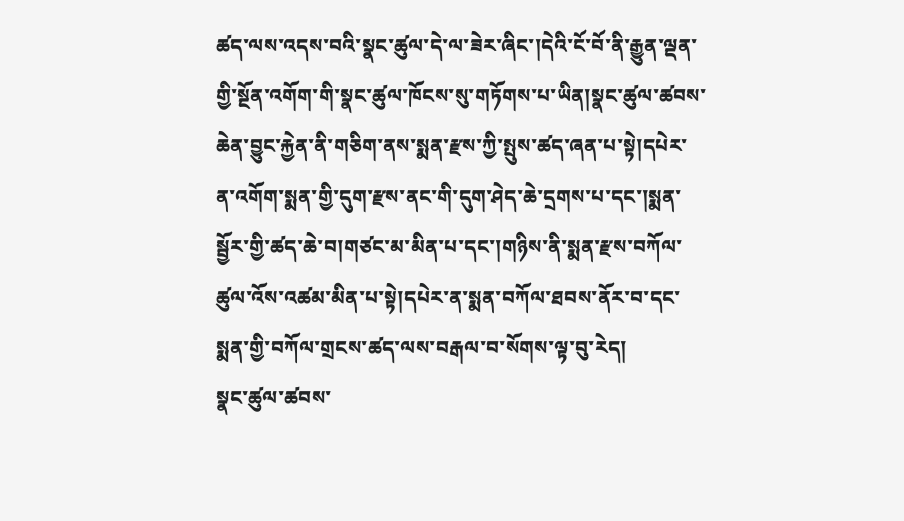ཚད་ལས་འདས་བའི་སྣང་ཚུལ་དེ་ལ་ཟེར་ཞིང་།དེའི་ངོ་བོ་ནི་རྒྱུན་ལྡན་གྱི་སྔོན་འགོག་གི་སྣང་ཚུལ་ཁོངས་སུ་གཏོགས་པ་ཡིན།སྣང་ཚུལ་ཚབས་ཆེན་བྱུང་རྐྱེན་ནི་གཅིག་ནས་སྨན་རྫས་ཀྱི་སྤུས་ཚད་ཞན་པ་སྟེ།དཔེར་ན་འགོག་སྨན་གྱི་དུག་རྫས་ནང་གི་དུག་ཤེད་ཆེ་དྲགས་པ་དང་།སྨན་སྦྱོར་གྱི་ཚད་ཆེ་བ།གཙང་མ་མིན་པ་དང་།གཉིས་ནི་སྨན་རྫས་བཀོལ་ཚུལ་འོས་འཚམ་མིན་པ་སྟེ།དཔེར་ན་སྨན་བཀོལ་ཐབས་ནོར་བ་དང་སྨན་གྱི་བཀོལ་གྲངས་ཚད་ལས་བརྒལ་བ་སོགས་ལྟ་བུ་རེད།
སྣང་ཚུལ་ཚབས་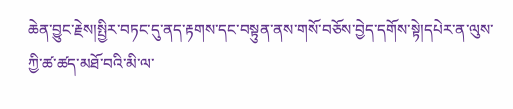ཆེན་བྱུང་རྗེས།སྤྱིར་བཏང་དུ་ནད་རྟགས་དང་བསྟུན་ནས་གསོ་བཅོས་བྱེད་དགོས་སྟེ།དཔེར་ན་ལུས་ཀྱི་ཚ་ཚད་མཐོ་བའི་མི་ལ་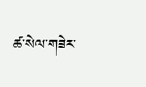ཚ་སེལ་གཟེར་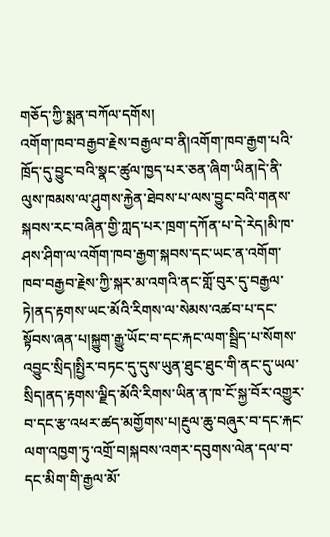གཅོད་ཀྱི་སྨན་བཀོལ་དགོས།
འགོག་ཁབ་བརྒྱབ་རྗེས་བརྒྱལ་བ་ནི།འགོག་ཁབ་རྒྱག་པའི་ཁྲོད་དུ་བྱུང་བའི་སྣང་ཚུལ་ཁྱད་པར་ཅན་ཞིག་ཡིན།དེ་ནི་ལུས་ཁམས་ལ་ཤུགས་རྐྱེན་ཐེབས་པ་ལས་བྱུང་བའི་གནས་སྐབས་རང་བཞིན་གྱི་ཀླད་པར་ཁྲག་དཀོན་པ་དེ་རེད།མི་ཁ་ཤས་ཤིག་ལ་འགོག་ཁབ་རྒྱག་སྐབས་དང་ཡང་ན་འགོག་ཁབ་བརྒྱབ་རྗེས་ཀྱི་སྐར་མ་འགའི་ནང་གློ་བུར་དུ་བརྒྱལ་ཏེ།ནད་རྟགས་ཡང་མོའི་རིགས་ལ་སེམས་འཚབ་པ་དང་སྟོབས་ཞན་པ།སྐྱུག་རྒྱུ་ཡོང་བ་དང་རྐང་ལག་སྦྲིད་པ་སོགས་འབྱུང་སྲིད།སྤྱིར་བཏང་དུ་དུས་ཡུན་ཐུང་ཐུང་གི་ནང་དུ་ཡལ་སྲིད།ནད་རྟགས་ལྗིད་མོའི་རིགས་ཡིན་ན་ཁ་ངོ་སྐྱ་བོར་འགྱུར་བ་དང་རྩ་འཕར་ཚད་མགྱོགས་པ།རྔུལ་ཆུ་བཞུར་བ་དང་རྐང་ལག་འཁྱག་ཏུ་འགྲོ་བ།སྐབས་འགར་དབུགས་ལེན་དལ་བ་དང་མིག་གི་རྒྱལ་མོ་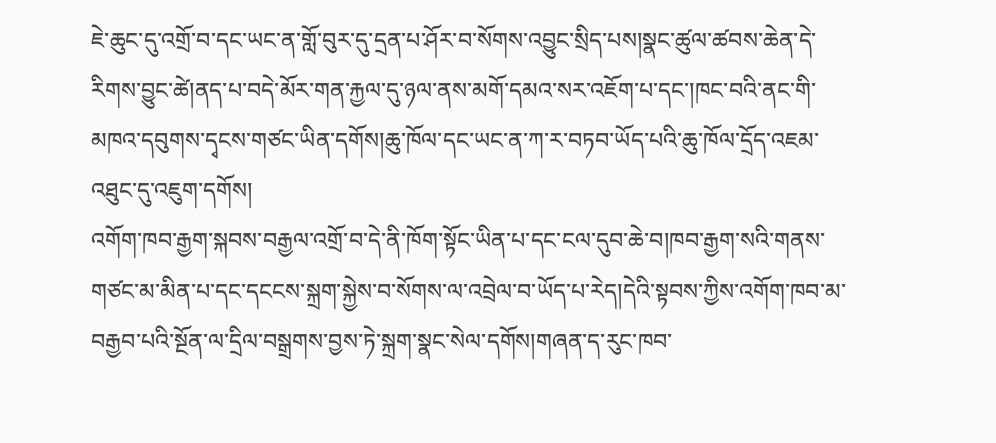ཇེ་ཆུང་དུ་འགྲོ་བ་དང་ཡང་ན་གློ་བུར་དུ་དྲན་པ་ཤོར་བ་སོགས་འབྱུང་སྲིད་པས།སྣང་ཚུལ་ཚབས་ཆེན་དེ་རིགས་བྱུང་ཚེ།ནད་པ་བདེ་མོར་གན་རྐྱལ་དུ་ཉལ་ནས་མགོ་དམའ་སར་འཇོག་པ་དང་།ཁང་བའི་ནང་གི་མཁའ་དབུགས་དྭངས་གཙང་ཡིན་དགོས།ཆུ་ཁོལ་དང་ཡང་ན་ཀ་ར་བཏབ་ཡོད་པའི་ཆུ་ཁོལ་དྲོད་འཇམ་འཐུང་དུ་འཇུག་དགོས།
འགོག་ཁབ་རྒྱག་སྐབས་བརྒྱལ་འགྲོ་བ་དེ་ནི་ཁོག་སྟོང་ཡིན་པ་དང་ངལ་དུབ་ཆེ་བ།ཁབ་རྒྱག་སའི་གནས་གཙང་མ་མིན་པ་དང་དངངས་སྐྲག་སྐྱེས་བ་སོགས་ལ་འབྲེལ་བ་ཡོད་པ་རེད།དེའི་སྟབས་ཀྱིས་འགོག་ཁབ་མ་བརྒྱབ་པའི་སྔོན་ལ་དྲིལ་བསྒྲགས་བྱས་ཏེ་སྐྲག་སྣང་སེལ་དགོས།གཞན་ད་རུང་ཁབ་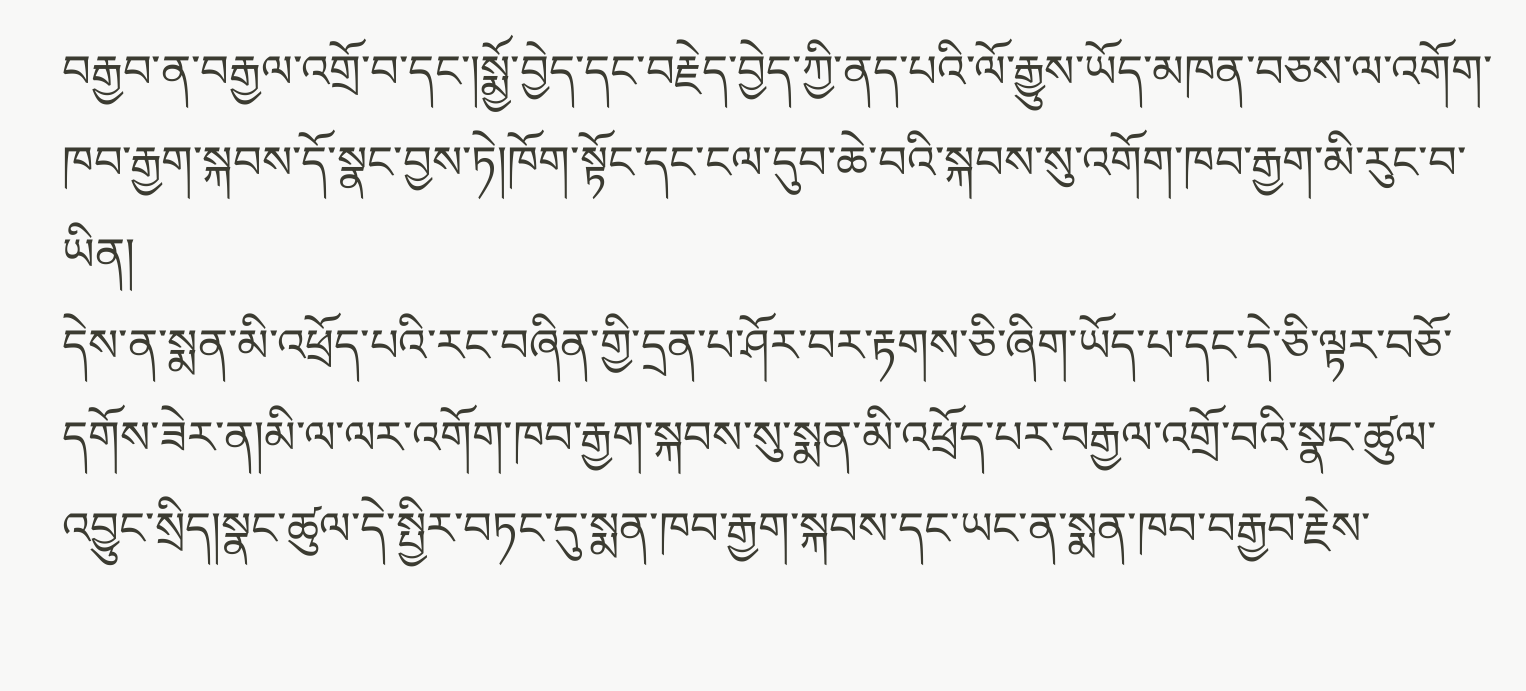བརྒྱབ་ན་བརྒྱལ་འགྲོ་བ་དང་།སྨྱོ་བྱེད་དང་བརྗེད་བྱེད་ཀྱི་ནད་པའི་ལོ་རྒྱུས་ཡོད་མཁན་བཅས་ལ་འགོག་ཁབ་རྒྱག་སྐབས་དོ་སྣང་བྱས་ཏེ།ཁོག་སྟོང་དང་ངལ་དུབ་ཆེ་བའི་སྐབས་སུ་འགོག་ཁབ་རྒྱག་མི་རུང་བ་ཡིན།
དེས་ན་སྨན་མི་འཕྲོད་པའི་རང་བཞིན་གྱི་དྲན་པ་ཤོར་བར་རྟགས་ཅི་ཞིག་ཡོད་པ་དང་དེ་ཅི་ལྟར་བཅོ་དགོས་ཟེར་ན།མི་ལ་ལར་འགོག་ཁབ་རྒྱག་སྐབས་སུ་སྨན་མི་འཕྲོད་པར་བརྒྱལ་འགྲོ་བའི་སྣང་ཚུལ་འབྱུང་སྲིད།སྣང་ཚུལ་དེ་སྤྱིར་བཏང་དུ་སྨན་ཁབ་རྒྱག་སྐབས་དང་ཡང་ན་སྨན་ཁབ་བརྒྱབ་རྗེས་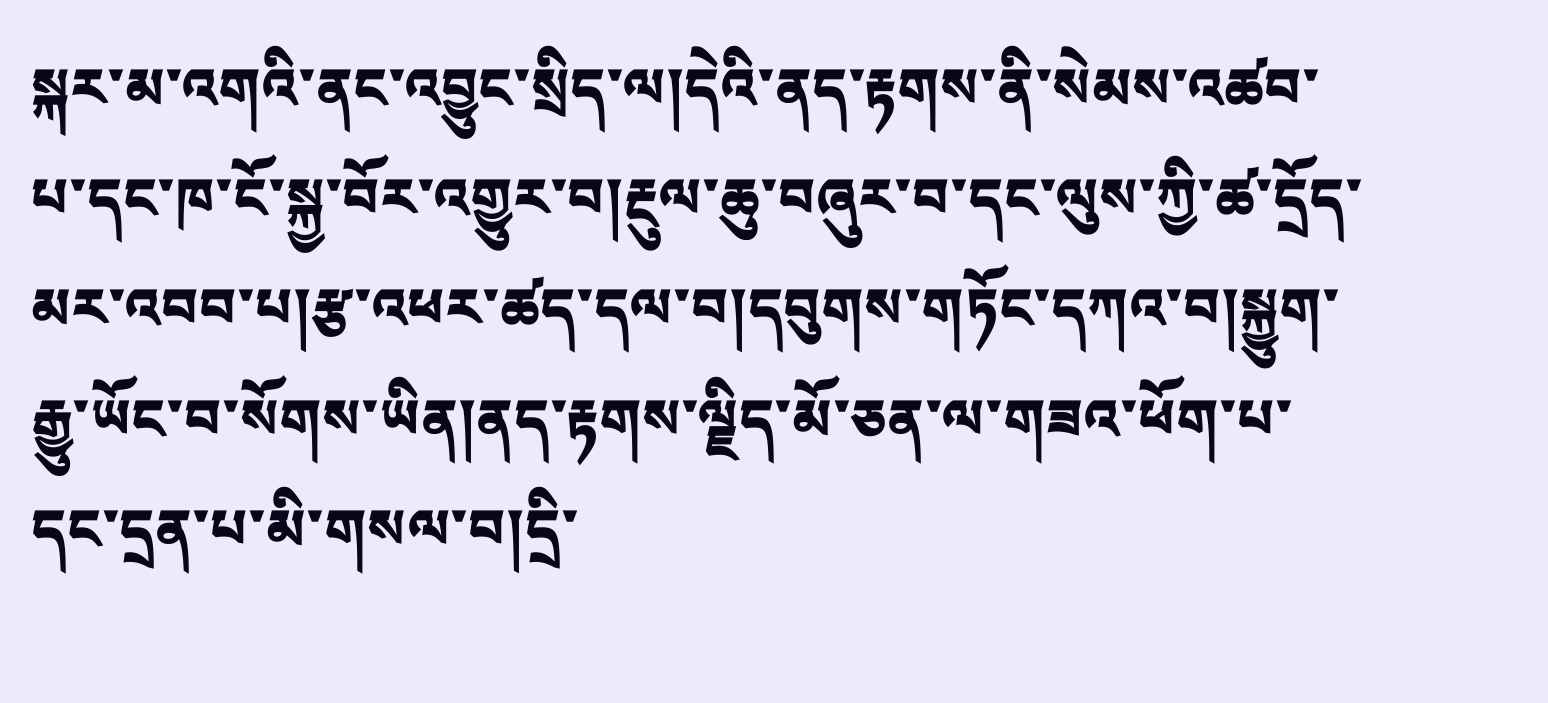སྐར་མ་འགའི་ནང་འབྱུང་སྲིད་ལ།དེའི་ནད་རྟགས་ནི་སེམས་འཚབ་པ་དང་ཁ་ངོ་སྐྱ་བོར་འགྱུར་བ།རྔུལ་ཆུ་བཞུར་བ་དང་ལུས་ཀྱི་ཚ་དྲོད་མར་འབབ་པ།རྩ་འཕར་ཚད་དལ་བ།དབུགས་གཏོང་དཀའ་བ།སྐྱུག་རྒྱུ་ཡོང་བ་སོགས་ཡིན།ནད་རྟགས་ལྗིད་མོ་ཅན་ལ་གཟའ་ཕོག་པ་དང་དྲན་པ་མི་གསལ་བ།དྲི་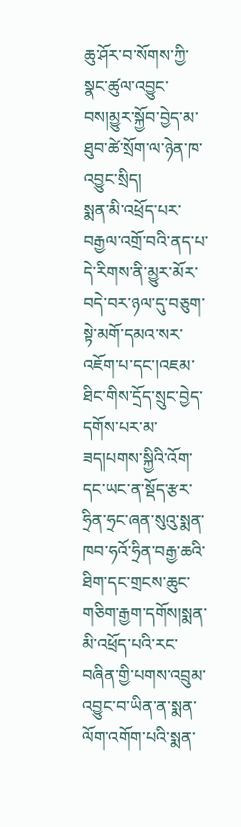ཆུ་ཤོར་བ་སོགས་ཀྱི་སྣང་ཚུལ་འབྱུང་བས།མྱུར་སྐྱོབ་བྱེད་མ་ཐུབ་ཚེ་སྲོག་ལ་ཉེན་ཁ་འབྱུང་སྲིད།
སྨན་མི་འཕྲོད་པར་བརྒྱལ་འགྲོ་བའི་ནད་པ་དེ་རིགས་ནི་མྱུར་མོར་བདེ་བར་ཉལ་དུ་བཅུག་སྟེ་མགོ་དམའ་སར་འཇོག་པ་དང་།འཇམ་ཐིང་གིས་དྲོད་སྲུང་བྱེད་དགོས་པར་མ་ཟད།པགས་སྐྱིའི་འོག་དང་ཡང་ན་སྡོད་རྩར་ཧྲིན་ཧྲང་ཞན་སུའུ་སྨན་ཁབ་ཧའོ་ཧྲིན་བརྒྱ་ཆའི་ཐིག་དང་གྲངས་ཆུང་གཅིག་རྒྱག་དགོས།སྨན་མི་འཕྲོད་པའི་རང་བཞིན་གྱི་པགས་འབྲུམ་འབྱུང་བ་ཡིན་ན་སྨན་ལོག་འགོག་པའི་སྨན་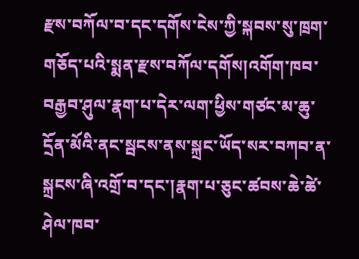རྫས་བཀོལ་བ་དང་དགོས་ངེས་ཀྱི་སྐབས་སུ་ཁྲག་གཅོད་པའི་སྨན་རྫས་བཀོལ་དགོས།འགོག་ཁབ་བརྒྱབ་ཤུལ་རྣག་པ་དེར་ལག་ཕྱིས་གཙང་མ་ཆུ་དྲོན་མོའི་ནང་སྦངས་ནས་སྐྲང་ཡོད་སར་བཀབ་ན་སྐྲངས་ཞི་འགྲོ་བ་དང་།རྣག་པ་ཅུང་ཚབས་ཆེ་ཚེ་ཤེལ་ཁབ་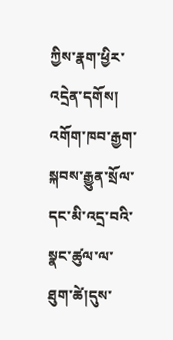ཀྱིས་རྣག་ཕྱིར་འདྲེན་དགོས།
འགོག་ཁབ་རྒྱག་སྐབས་རྒྱུན་སྲོལ་དང་མི་འདྲ་བའི་སྣང་ཚུལ་ལ་ཐུག་ཚེ།དུས་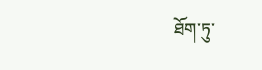ཐོག་ཏུ་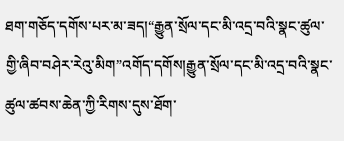ཐག་གཅོད་དགོས་པར་མ་ཟད།“རྒྱུན་སྲོལ་དང་མི་འདྲ་བའི་སྣང་ཚུལ་གྱི་ཞིབ་བཤེར་རེའུ་མིག”འགོད་དགོས།རྒྱུན་སྲོལ་དང་མི་འདྲ་བའི་སྣང་ཚུལ་ཚབས་ཆེན་ཀྱི་རིགས་དུས་ཐོག་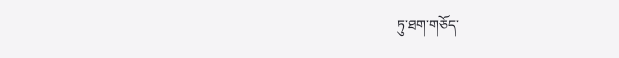ཏུ་ཐག་གཅོད་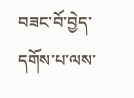བཟང་བོ་བྱེད་དགོས་པ་ལས་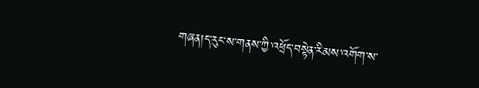གཞན།ད་རུང་ས་གནས་ཀྱི་འཕྲོད་བསྟེན་རིམས་འགོག་ས་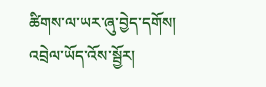ཚིགས་ལ་ཡར་ཞུ་བྱེད་དགོས།
འབྲེལ་ཡོད་འོས་སྦྱོར།